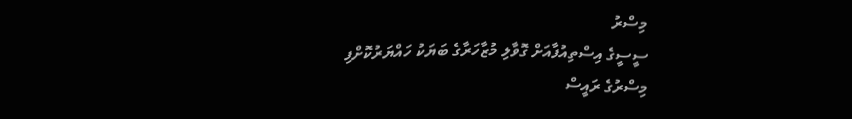މިސްރު
ސީސީގެ އިސްތިއުފާއަށް ގޮވާލި މުޒާހަރާގެ ބަޔަކު ހައްޔަރުކޮށްފި
މިސްރުގެ ރައީސް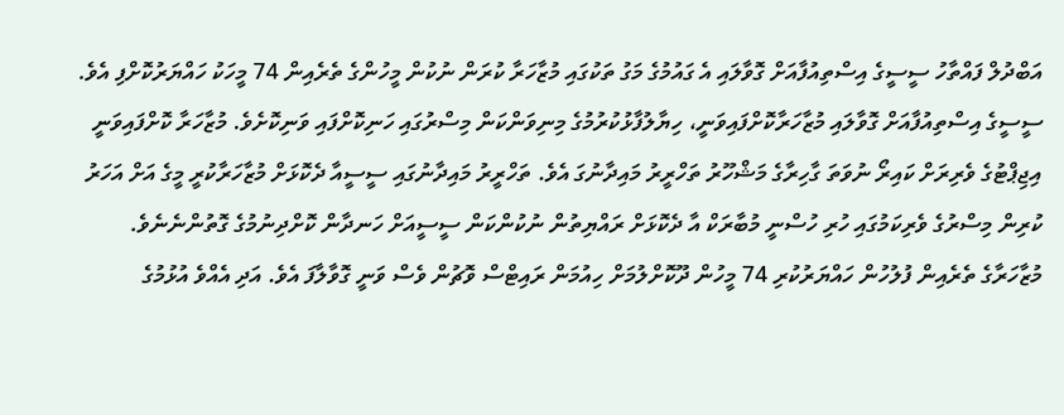އަބްދުލް ފައްތާހު ސީސީގެ އިސްތިއުފާއަށް ގޮވާލައި އެ ގައުމުގެ މަގު ތަކުގައި މުޒާހަރާ ކުރަން ނުކުން މީހުންގެ ތެރެއިން 74 މީހަކު ހައްޔަރުކޮށްފި އެވެ.
ސީސީގެ އިސްތިއުފާއަށް ގޮވާލައި މުޒާހަރާކޮށްފައިވަނީ، ހިޔާލުފާޅުކުރުމުގެ މިނިވަންކަން މިސްރުގައި ހަނިކޮށްފައި ވަނިކޮށެވެ. މުޒާހަރާ ކޮށްފައިވަނީ އިޖިޕްޓުގެ ވެރިރަށް ކައިރޯ ނުވަތަ ގާހިރާގެ މަޝްހޫރު ތަހްރީރު މައިދާނުގަ އެވެ. ތަހްރީރު މައިދާނުގައި ސީސީއާ ދެކޮޅަށް މުޒާހަރާކުރީ މީގެ އަށް އަހަރު ކުރިން މިސްރުގެ ވެރިކަމުގައި ހުރި ހުސްނީ މުބާރަކް އާ ދެކޮޅަށް ރައްޔިތުން ނުކުންކަން ސީސީއަށް ހަނދާން ކޮށްދިނުމުގެ ގޮތުންނެނެވެ.
މުޒާހަރާގެ ތެރެއިން ފުލުހުން ހައްޔަރުކުރި 74 މީހުން ދޫކޮށްލުމަށް ހިއުމަން ރައިޓްސް ވޮޗުން ވެސް ވަނީ ގޮވާލާފަ އެވެ. އަދި އެއްވެ އުޅުމުގެ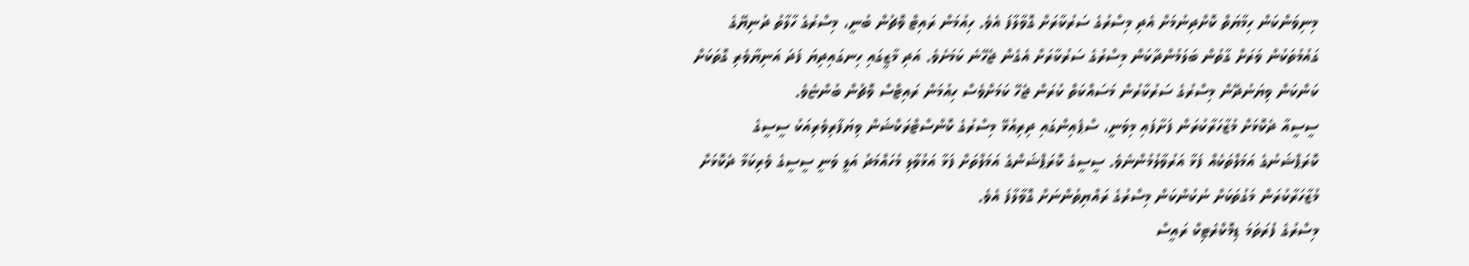މިނިވަންކަން ހިމާޔަތް ކޮށްދިނުމަށް އެދި މިސްރުގެ ސަރުކާރަށް ގޮވާލާފަ އެވެ. ހިއުމަން ރައިޓް ވޮޗުން ބުނީ، މިސްރުގެ ހާލާތު ދުނިޔޭގެ ގައުމުތަކުން ވަރަށް ގާތުން ބަލަމުންދާކަން މިސްރުގެ ސަރުކާރަށް އެގެން ޖެހޭނެ ކަމަށެވެ. އަދި މާޒީގައި ހިނގައިދިޔަ ފަދަ އަނިޔާވެރި ގޮތަކަށް ކަންކަން ވިޔަނުދޭން މިސްރުގެ ސަރުކާރުން މަސައްކަތް ކުރަން ޖެހޭ ކަމަށްވެސް ހިއުމަން ރައިޓްސް ވޮޗުން ބުންޏެވެ.
ސީސީއާ ދެކޮޅަށް މުޒާހަރާކުރަން ފަށާފައި މިވަނީ، ސްޕެއިންގައި ދިރިއުޅޭ މިސްރުގެ ކޮންސްޓްރަކްޝަން ވިޔަފާރިވެރިއަކު ސީސީގެ ކޮރަޕްޝަނުގެ އަމަލްތަކެއް ފަޅާ އަރުވާލުމުންނެވެ. ސީސީގެ ކޮރަޕްޝަންގެ އަމަލްތަށް ފަޅާ އަޅުވާލި މުހައްމަދު އަލީ ވަނީ ސީސީގެ ވެރިކަމާ ދެކޮޅަށް މުޒާހަރާކުރަން މަގުތަކަށް ނުކުންކަން މިސްރުގެ ރައްޔިތުންނަށް ގޮވާލާފަ އެވެ.
މިސްރުގެ ފުރަތަމަ ޑިމޮކްރެޓިކް ރައީސް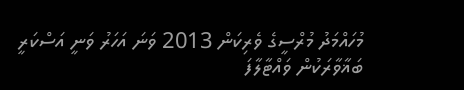މުހައްމަދު މުރްސީގެ ވެރިކަން 2013 ވަނަ އަހަރު ވަނީ އަސްކަރީ ބަޣާވާރަކުން ވައްޓާލާފަ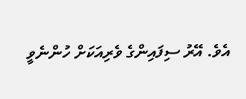އެވެ. އޭރު ސިފައިންގެ ވެރިއަކަށް ހުންނެވީ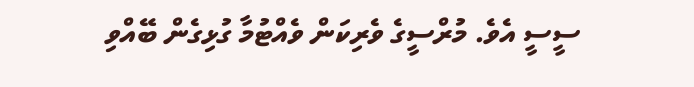ސީސީ އެވެ. މުރްސީގެ ވެރިކަން ވެއްޓުމާ ގުޅިގެން ބޭއްވި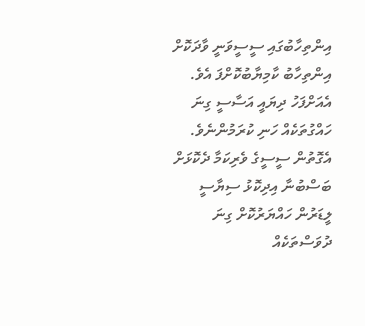އިންތިހާބުގައި ސީސީވަނީ ވާދަކޮށް އިންތިހާބު ކާމިޔާބުކޮށްފަ އެވެ. އެއަށްފަހު ދިޔައީ އަސާސީ ގިނަ ހައްގުތަކެއް ހަނި ކުރަމުންނެވެ.
އެގޮތުން ސީސީގެ ވެރިކަމާ ދެކޮޅަށް ބަސްބުނާ އިދިކޮޅު ސިޔާސީ ލީޑަރުން ހައްޔަރުކޮށް ގިނަ ދުވަސްތަކެއް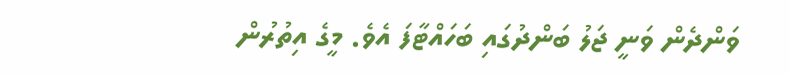ވަންދެން ވަނީ ޖަލު ބަންދުގައި ބަހައްޓާފަ އެވެ. މީގެ އިތުރުން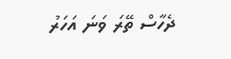ދެހާސް ތޭރަ ވަނަ އަހަރު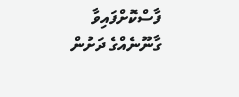ފާސްކޮށްފައިވާ ގާނޫނެއްގެ ދަށުން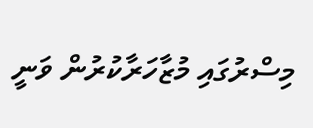މިސްރުގައި މުޒާހަރާކުރުން ވަނީ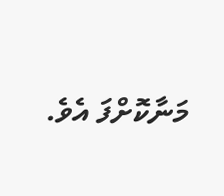މަނާކޮށްފަ އެވެ.